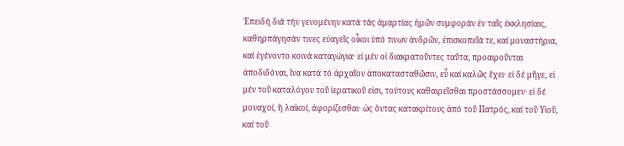Ἐπειδή διά τήν γενομένην κατά τάς ἁμαρτίας ἡμῶν συμφοράν ἐν ταῖς ἐκκλησίαις, καθηρπάγησάν τινες εὐαγεῖς οἶκοι ὑπό τινων ἀνδρῶν, ἐπισκοπεῖά τε, καί μοναστήρια, καί ἐγένοντο κοινά καταγώγια· εἰ μέν οἱ διακρατοῦντες ταῦτα, προαιροῦνται ἀποδιδόναι, ἵνα κατά τό ἀρχαῖον ἀποκατασταθῶσιν, εὖ καί καλῶς ἔχει· εἰ δέ μῆγε, εἰ μέν τοῦ καταλόγου τοῦ ἱερατικοῦ εἰσι, τούτους καθαιρεῖσθαι προστάσσομεν· εἰ δέ μοναχοί, ἤ λαϊκοί, ἀφορίζεσθαι· ὡς ὄντας κατακρίτους ἀπό τοῦ Πατρός, καί τοῦ Υἱοῦ, καί τοῦ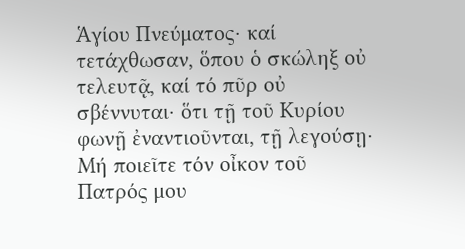Ἁγίου Πνεύματος· καί τετάχθωσαν, ὅπου ὁ σκώληξ οὐ τελευτᾷ, καί τό πῦρ οὐ σβέννυται· ὅτι τῇ τοῦ Κυρίου φωνῇ ἐναντιοῦνται, τῇ λεγούσῃ· Μή ποιεῖτε τόν οἶκον τοῦ Πατρός μου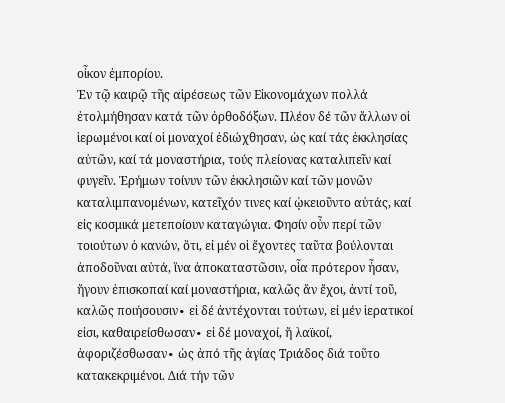οἶκον ἐμπορίου.
Ἐν τῷ καιρῷ τῆς αἱρέσεως τῶν Εἰκονομάχων πολλά ἐτολμήθησαν κατά τῶν ὀρθοδόξων. Πλέον δέ τῶν ἄλλων οἱ ἱερωμένοι καί οἱ μοναχοί ἐδιώχθησαν, ὡς καί τάς ἐκκλησίας αὐτῶν, καί τά μοναστήρια, τούς πλείονας καταλιπεῖν καί φυγεῖν. Ἐρήμων τοίνυν τῶν ἐκκλησιῶν καί τῶν μονῶν καταλιμπανομένων, κατεῖχόν τινες καί ᾠκειοῦντο αὐτάς, καί εἰς κοσμικά μετεποίουν καταγώγια. Φησίν οὖν περί τῶν τοιούτων ὁ κανών, ὅτι, εἰ μέν οἱ ἔχοντες ταῦτα βούλονται ἀποδοῦναι αὐτά, ἵνα ἀποκαταστῶσιν, οἷα πρότερον ἦσαν, ἤγουν ἐπισκοπαί καί μοναστήρια, καλῶς ἄν ἔχοι, ἀντί τοῦ, καλῶς ποιήσουσιν∙ εἰ δέ ἀντέχονται τούτων, εἰ μέν ἱερατικοί εἰσι, καθαιρείσθωσαν∙ εἰ δέ μοναχοί, ἤ λαϊκοί, ἀφοριζέσθωσαν∙ ὡς ἀπό τῆς ἁγίας Τριάδος διά τοῦτο κατακεκριμένοι. Διά τήν τῶν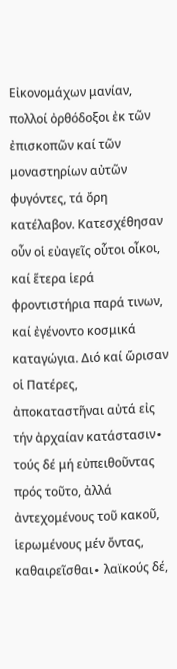Εἰκονομάχων μανίαν, πολλοί ὀρθόδοξοι ἐκ τῶν ἐπισκοπῶν καί τῶν μοναστηρίων αὐτῶν φυγόντες, τά ὄρη κατέλαβον. Κατεσχέθησαν οὖν οἱ εὐαγεῖς οὗτοι οἶκοι, καί ἕτερα ἱερά φροντιστήρια παρά τινων, καί ἐγένοντο κοσμικά καταγώγια. Διό καί ὥρισαν οἱ Πατέρες, ἀποκαταστῆναι αὐτά εἰς τήν ἀρχαίαν κατάστασιν∙ τούς δέ μή εὐπειθοῦντας πρός τοῦτο, ἀλλά ἀντεχομένους τοῦ κακοῦ, ἱερωμένους μέν ὄντας, καθαιρεῖσθαι∙ λαϊκούς δέ,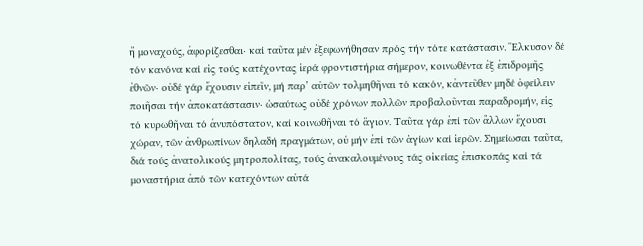ἤ μοναχούς, ἀφορίζεσθαι∙ καί ταῦτα μέν ἐξεφωνήθησαν πρός τήν τότε κατάστασιν. Ἕλκυσον δέ τόν κανόνα καί εἰς τούς κατέχοντας ἱερά φροντιστήρια σήμερον, κοινωθέντα ἐξ ἐπιδρομῆς ἐθνῶν∙ οὐδέ γάρ ἔχουσιν εἰπεῖν, μή παρ’ αὐτῶν τολμηθῆναι τό κακόν, κἀντεῦθεν μηδέ ὀφείλειν ποιῆσαι τήν ἀποκατάστασιν∙ ὡσαύτως οὐδέ χρόνων πολλῶν προβαλοῦνται παραδρομήν, εἰς τό κυρωθῆναι τό ἀνυπόστατον, καί κοινωθῆναι τό ἅγιον. Ταῦτα γάρ ἐπί τῶν ἄλλων ἔχουσι χώραν, τῶν ἀνθρωπίνων δηλαδή πραγμάτων, οὐ μήν ἐπί τῶν ἁγίων καί ἱερῶν. Σημείωσαι ταῦτα, διά τούς ἀνατολικούς μητροπολίτας, τούς ἀνακαλουμένους τάς οἰκείας ἐπισκοπάς καί τά μοναστήρια ἀπό τῶν κατεχόντων αὐτά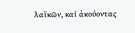λαϊκῶν, καί ἀκούοντας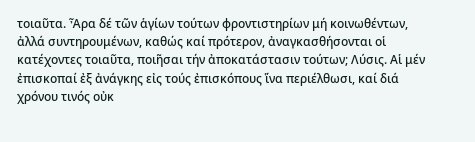τοιαῦτα. Ἆρα δέ τῶν ἁγίων τούτων φροντιστηρίων μή κοινωθέντων, ἀλλά συντηρουμένων, καθώς καί πρότερον, ἀναγκασθήσονται οἱ κατέχοντες τοιαῦτα, ποιῆσαι τήν ἀποκατάστασιν τούτων; Λύσις. Αἱ μέν ἐπισκοπαί ἐξ ἀνάγκης εἰς τούς ἐπισκόπους ἵνα περιέλθωσι, καί διά χρόνου τινός οὐκ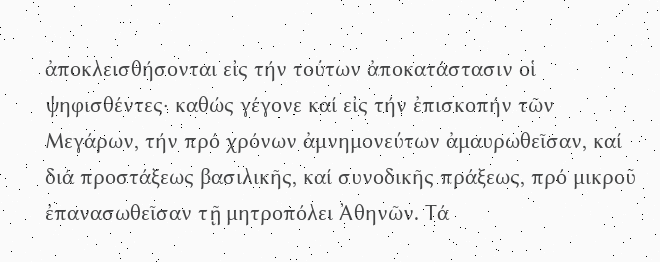ἀποκλεισθήσονται εἰς τήν τούτων ἀποκατάστασιν οἱ ψηφισθέντες∙ καθώς γέγονε καί εἰς τήν ἐπισκοπήν τῶν Μεγάρων, τήν πρό χρόνων ἀμνημονεύτων ἀμαυρωθεῖσαν, καί διά προστάξεως βασιλικῆς, καί συνοδικῆς πράξεως, πρό μικροῦ ἐπανασωθεῖσαν τῇ μητροπόλει Ἀθηνῶν. Τά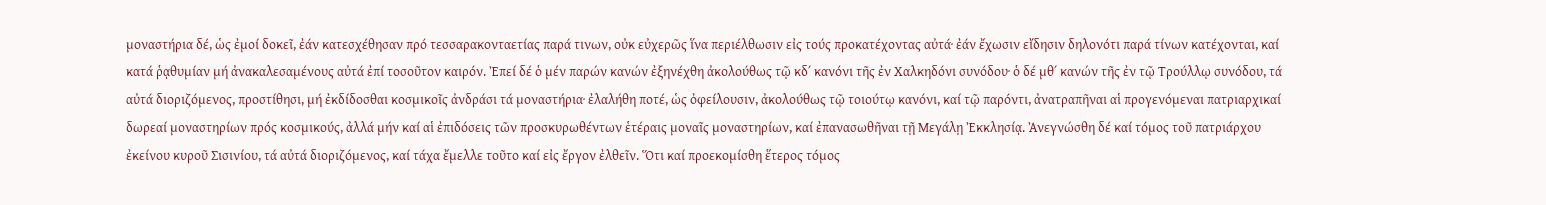μοναστήρια δέ, ὡς ἐμοί δοκεῖ, ἐάν κατεσχέθησαν πρό τεσσαρακονταετίας παρά τινων, οὐκ εὐχερῶς ἵνα περιέλθωσιν εἰς τούς προκατέχοντας αὐτά∙ ἐάν ἔχωσιν εἴδησιν δηλονότι παρά τίνων κατέχονται, καί κατά ῥᾳθυμίαν μή ἀνακαλεσαμένους αὐτά ἐπί τοσοῦτον καιρόν. Ἐπεί δέ ὁ μέν παρών κανών ἐξηνέχθη ἀκολούθως τῷ κδ΄ κανόνι τῆς ἐν Χαλκηδόνι συνόδου∙ ὁ δέ μθ΄ κανών τῆς ἐν τῷ Τρούλλῳ συνόδου, τά αὐτά διοριζόμενος, προστίθησι, μή ἐκδίδοσθαι κοσμικοῖς ἀνδράσι τά μοναστήρια∙ ἐλαλήθη ποτέ, ὡς ὀφείλουσιν, ἀκολούθως τῷ τοιούτῳ κανόνι, καί τῷ παρόντι, ἀνατραπῆναι αἱ προγενόμεναι πατριαρχικαί δωρεαί μοναστηρίων πρός κοσμικούς, ἀλλά μήν καί αἱ ἐπιδόσεις τῶν προσκυρωθέντων ἑτέραις μοναῖς μοναστηρίων, καί ἐπανασωθῆναι τῇ Μεγάλῃ Ἐκκλησίᾳ. Ἀνεγνώσθη δέ καί τόμος τοῦ πατριάρχου ἐκείνου κυροῦ Σισινίου, τά αὐτά διοριζόμενος, καί τάχα ἔμελλε τοῦτο καί εἰς ἔργον ἐλθεῖν. Ὅτι καί προεκομίσθη ἕτερος τόμος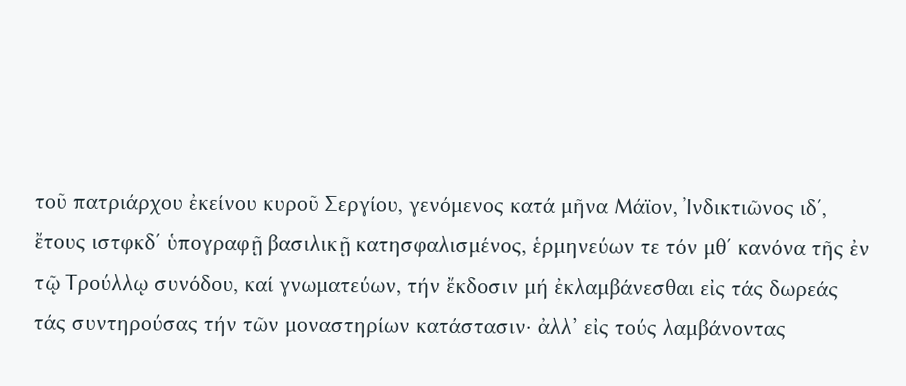τοῦ πατριάρχου ἐκείνου κυροῦ Σεργίου, γενόμενος κατά μῆνα Μάϊον, Ἰνδικτιῶνος ιδ΄, ἔτους ιστφκδ΄ ὑπογραφῇ βασιλικῇ κατησφαλισμένος, ἑρμηνεύων τε τόν μθ΄ κανόνα τῆς ἐν τῷ Τρούλλῳ συνόδου, καί γνωματεύων, τήν ἔκδοσιν μή ἐκλαμβάνεσθαι εἰς τάς δωρεάς τάς συντηρούσας τήν τῶν μοναστηρίων κατάστασιν∙ ἀλλ’ εἰς τούς λαμβάνοντας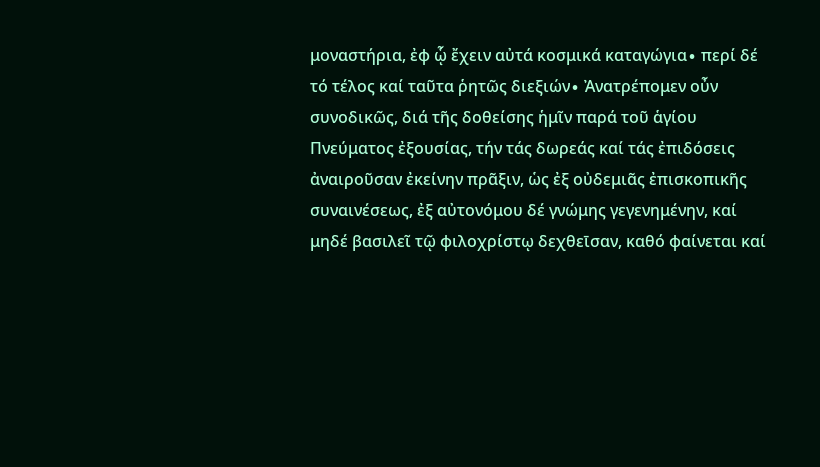μοναστήρια, ἐφ ᾧ ἔχειν αὐτά κοσμικά καταγώγια∙ περί δέ τό τέλος καί ταῦτα ῥητῶς διεξιών∙ Ἀνατρέπομεν οὖν συνοδικῶς, διά τῆς δοθείσης ἡμῖν παρά τοῦ ἁγίου Πνεύματος ἐξουσίας, τήν τάς δωρεάς καί τάς ἐπιδόσεις ἀναιροῦσαν ἐκείνην πρᾶξιν, ὡς ἐξ οὐδεμιᾶς ἐπισκοπικῆς συναινέσεως, ἐξ αὐτονόμου δέ γνώμης γεγενημένην, καί μηδέ βασιλεῖ τῷ φιλοχρίστῳ δεχθεῑσαν, καθό φαίνεται καί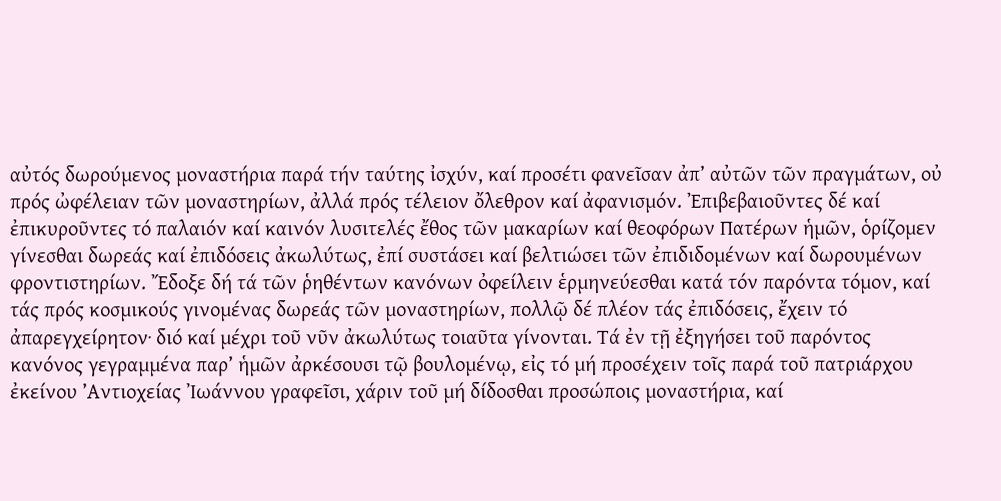αὐτός δωρούμενος μοναστήρια παρά τήν ταύτης ἰσχύν, καί προσέτι φανεῖσαν ἀπ’ αὐτῶν τῶν πραγμάτων, οὐ πρός ὠφέλειαν τῶν μοναστηρίων, ἀλλά πρός τέλειον ὄλεθρον καί ἀφανισμόν. Ἐπιβεβαιοῦντες δέ καί ἐπικυροῦντες τό παλαιόν καί καινόν λυσιτελές ἔθος τῶν μακαρίων καί θεοφόρων Πατέρων ἡμῶν, ὁρίζομεν γίνεσθαι δωρεάς καί ἐπιδόσεις ἀκωλύτως, ἐπί συστάσει καί βελτιώσει τῶν ἐπιδιδομένων καί δωρουμένων φροντιστηρίων. Ἔδοξε δή τά τῶν ῥηθέντων κανόνων ὀφείλειν ἑρμηνεύεσθαι κατά τόν παρόντα τόμον, καί τάς πρός κοσμικούς γινομένας δωρεάς τῶν μοναστηρίων, πολλῷ δέ πλέον τάς ἐπιδόσεις, ἔχειν τό ἀπαρεγχείρητον∙ διό καί μέχρι τοῦ νῦν ἀκωλύτως τοιαῦτα γίνονται. Τά ἐν τῇ ἐξηγήσει τοῦ παρόντος κανόνος γεγραμμένα παρ’ ἡμῶν ἀρκέσουσι τῷ βουλομένῳ, εἰς τό μή προσέχειν τοῖς παρά τοῦ πατριάρχου ἐκείνου ’Αντιοχείας Ἰωάννου γραφεῖσι, χάριν τοῦ μή δίδοσθαι προσώποις μοναστήρια, καί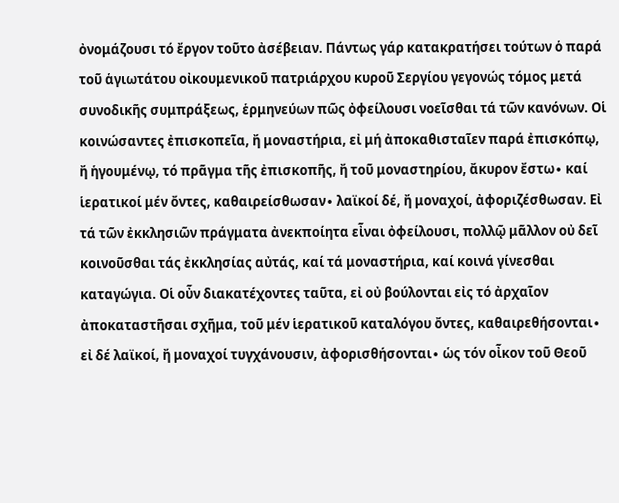ὀνομάζουσι τό ἔργον τοῦτο ἀσέβειαν. Πάντως γάρ κατακρατήσει τούτων ὁ παρά τοῦ ἁγιωτάτου οἰκουμενικοῦ πατριάρχου κυροῦ Σεργίου γεγονώς τόμος μετά συνοδικῆς συμπράξεως, ἑρμηνεύων πῶς ὀφείλουσι νοεῖσθαι τά τῶν κανόνων. Οἱ κοινώσαντες ἐπισκοπεῖα, ἤ μοναστήρια, εἰ μή ἀποκαθισταῖεν παρά ἐπισκόπῳ, ἤ ἡγουμένῳ, τό πρᾶγμα τῆς ἐπισκοπῆς, ἤ τοῦ μοναστηρίου, ἄκυρον ἔστω∙ καί ἱερατικοί μέν ὄντες, καθαιρείσθωσαν∙ λαϊκοί δέ, ἤ μοναχοί, ἀφοριζέσθωσαν. Εἰ τά τῶν ἐκκλησιῶν πράγματα ἀνεκποίητα εἶναι ὀφείλουσι, πολλῷ μᾶλλον οὐ δεῖ κοινοῦσθαι τάς ἐκκλησίας αὐτάς, καί τά μοναστήρια, καί κοινά γίνεσθαι καταγώγια. Οἱ οὖν διακατέχοντες ταῦτα, εἰ οὐ βούλονται εἰς τό ἀρχαῖον ἀποκαταστῆσαι σχῆμα, τοῦ μέν ἱερατικοῦ καταλόγου ὄντες, καθαιρεθήσονται∙ εἰ δέ λαϊκοί, ἤ μοναχοί τυγχάνουσιν, ἀφορισθήσονται∙ ὡς τόν οἶκον τοῦ Θεοῦ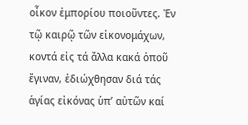οἶκον ἐμπορίου ποιοῦντες. Ἐν τῷ καιρῷ τῶν εἰκονομάχων, κοντά εἰς τά ἄλλα κακά ὁποῦ ἔγιναν, ἐδιώχθησαν διά τάς ἁγίας εἰκόνας ὑπ’ αὐτῶν καί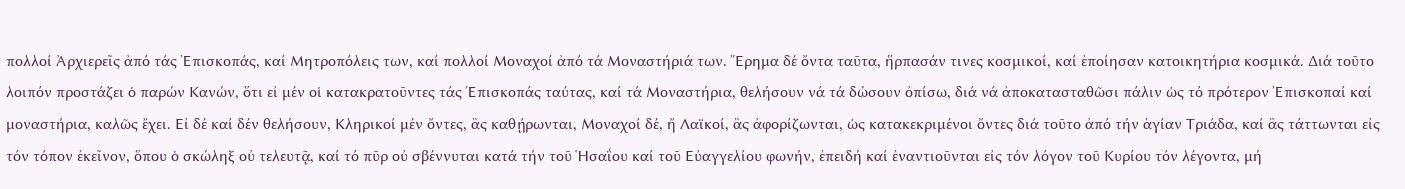πολλοί Ἀρχιερεῖς ἀπό τάς Ἐπισκοπάς, καί Μητροπόλεις των, καί πολλοί Μοναχοί ἀπό τά Μοναστήριά των. Ἔρημα δέ ὄντα ταῦτα, ἥρπασάν τινες κοσμικοί, καί ἐποίησαν κατοικητήρια κοσμικά. Διά τοῦτο λοιπόν προστάζει ὁ παρών Κανών, ὅτι εἰ μέν οἱ κατακρατοῦντες τάς Ἐπισκοπάς ταύτας, καί τά Μοναστήρια, θελήσουν νά τά δώσουν ὀπίσω, διά νά ἀποκατασταθῶσι πάλιν ὡς τό πρότερον Ἐπισκοπαί καί μοναστήρια, καλῶς ἔχει. Εἰ δέ καί δέν θελήσουν, Κληρικοί μέν ὄντες, ἂς καθῄρωνται, Μοναχοί δέ, ἤ Λαϊκοί, ἂς ἀφορίζωνται, ὡς κατακεκριμένοι ὄντες διά τοῦτο ἀπό τήν ἁγίαν Τριάδα, καί ἂς τάττωνται εἰς τόν τόπον ἐκεῖνον, ὅπου ὁ σκώληξ οὐ τελευτᾷ, καί τό πῦρ οὐ σβέννυται κατά τήν τοῦ Ἡσαΐου καί τοῦ Εὐαγγελίου φωνήν, ἐπειδή καί ἐναντιοῦνται εἰς τόν λόγον τοῦ Κυρίου τόν λέγοντα, μή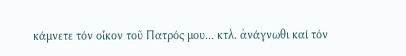κάμνετε τόν οἶκον τοῦ Πατρός μου… κτλ. ἀνάγνωθι καί τόν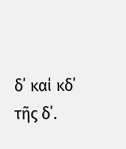δ΄ καί κδ΄ τῆς δ΄.